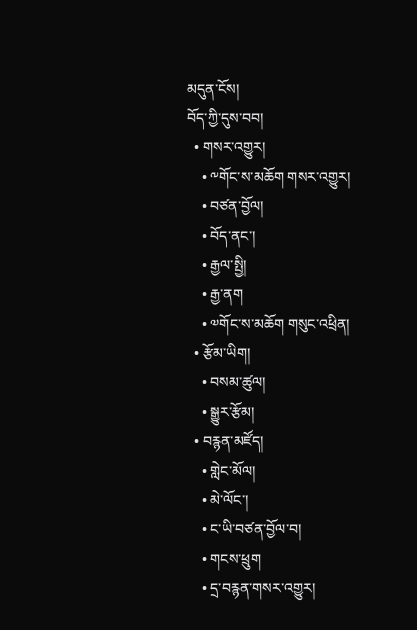མདུན་ངོས།
བོད་ཀྱི་དུས་བབ།
  • གསར་འགྱུར།
    • ༸གོང་ས་མཆོག གསར་འགྱུར།
    • བཙན་བྱོལ།
    • བོད་ནང་།
    • རྒྱལ་སྤྱི།
    • རྒྱ་ནག
    • ༧གོང་ས་མཆོག གསུང་འཕྲིན།
  • རྩོམ་ཡིག།
    • བསམ་ཚུལ།
    • སྒྱུར་རྩོམ།
  • བརྙན་མཛོད།
    • གླེང་མོལ།
    • མེ་ལོང་།
    • ང་ཡི་བཙན་བྱོལ་བ།
    • གངས་ཕྲུག
    • དྲ་བརྙན་གསར་འགྱུར།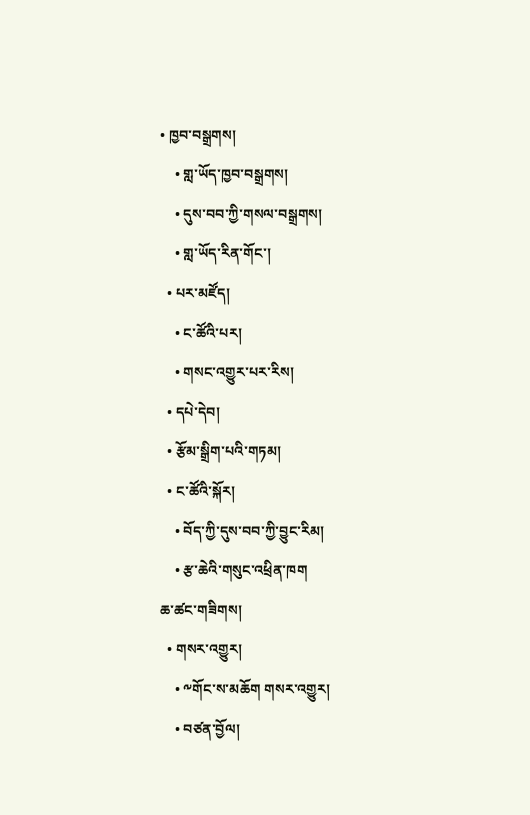• ཁྱབ་བསྒྲགས།
    • གླ་ཡོད་ཁྱབ་བསྒྲགས།
    • དུས་བབ་ཀྱི་གསལ་བསྒྲགས།
    • གླ་ཡོད་རིན་གོང་།
  • པར་མཛོད།
    • ང་ཚོའི་པར།
    • གསང་འགྱུར་པར་རིས།
  • དཔེ་དེབ།
  • རྩོམ་སྒྲིག་པའི་གཏམ།
  • ང་ཚོའི་སྐོར།
    • བོད་ཀྱི་དུས་བབ་ཀྱི་བྱུང་རིམ།
    • རྩ་ཆེའི་གསུང་འཕྲིན་ཁག
ཆ་ཚང་གཟིགས།
  • གསར་འགྱུར།
    • ༸གོང་ས་མཆོག གསར་འགྱུར།
    • བཙན་བྱོལ།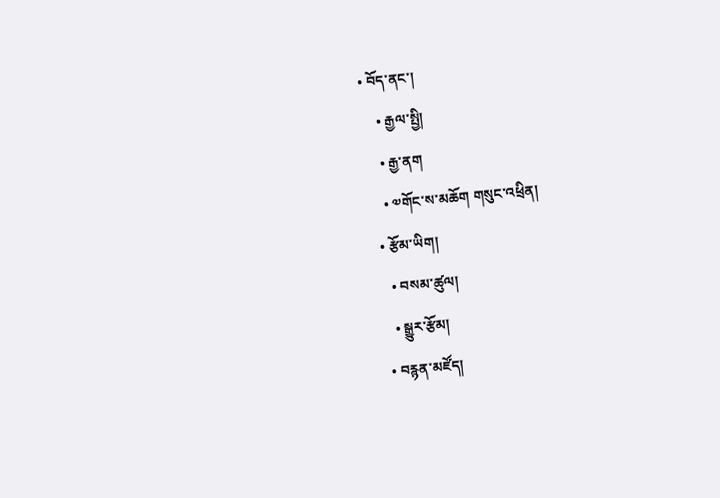• བོད་ནང་།
    • རྒྱལ་སྤྱི།
    • རྒྱ་ནག
    • ༧གོང་ས་མཆོག གསུང་འཕྲིན།
  • རྩོམ་ཡིག།
    • བསམ་ཚུལ།
    • སྒྱུར་རྩོམ།
  • བརྙན་མཛོད།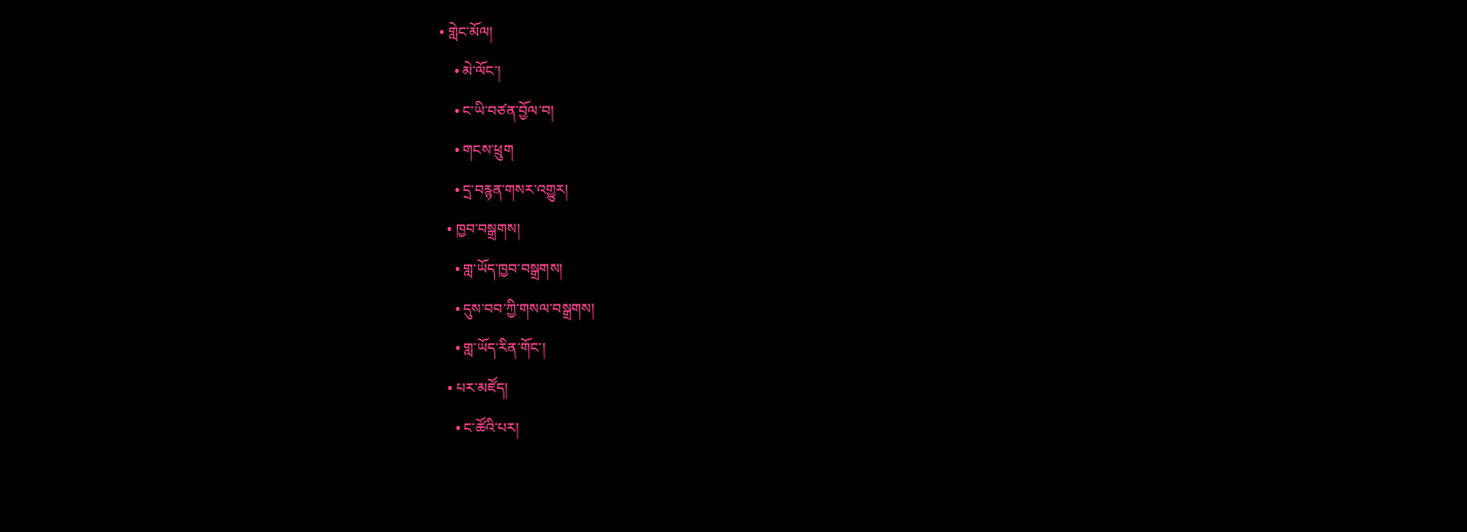• གླེང་མོལ།
    • མེ་ལོང་།
    • ང་ཡི་བཙན་བྱོལ་བ།
    • གངས་ཕྲུག
    • དྲ་བརྙན་གསར་འགྱུར།
  • ཁྱབ་བསྒྲགས།
    • གླ་ཡོད་ཁྱབ་བསྒྲགས།
    • དུས་བབ་ཀྱི་གསལ་བསྒྲགས།
    • གླ་ཡོད་རིན་གོང་།
  • པར་མཛོད།
    • ང་ཚོའི་པར།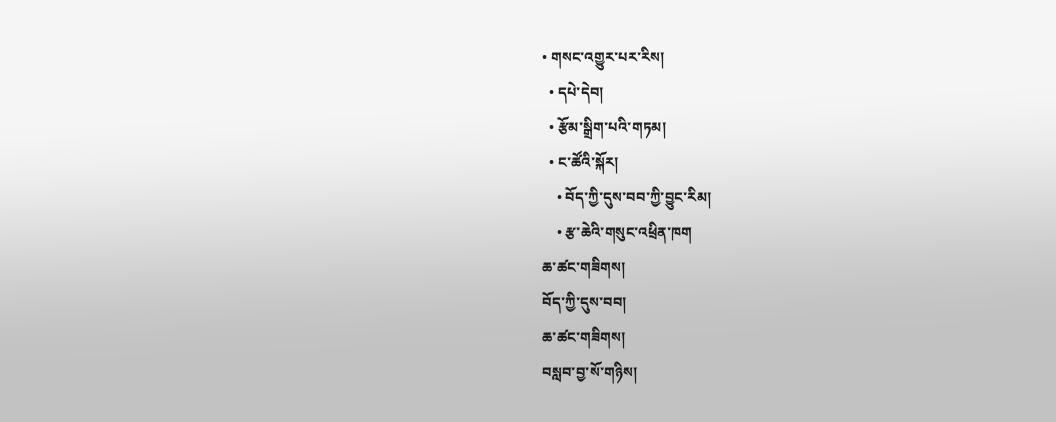• གསང་འགྱུར་པར་རིས།
  • དཔེ་དེབ།
  • རྩོམ་སྒྲིག་པའི་གཏམ།
  • ང་ཚོའི་སྐོར།
    • བོད་ཀྱི་དུས་བབ་ཀྱི་བྱུང་རིམ།
    • རྩ་ཆེའི་གསུང་འཕྲིན་ཁག
ཆ་ཚང་གཟིགས།
བོད་ཀྱི་དུས་བབ།
ཆ་ཚང་གཟིགས།
བསླབ་བྱ་སོ་གཉིས།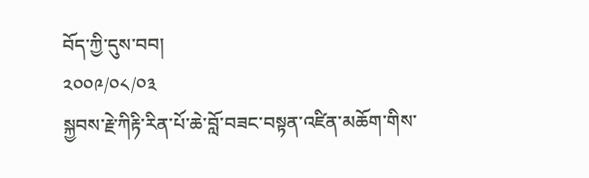བོད་ཀྱི་དུས་བབ།
༢༠༠༩/༠༨/༠༣
སྐྱབས་རྗེ་ཀིརྟི་རིན་པོ་ཆེ་བློ་བཟང་བསྟན་འཛིན་མཆོག་གིས་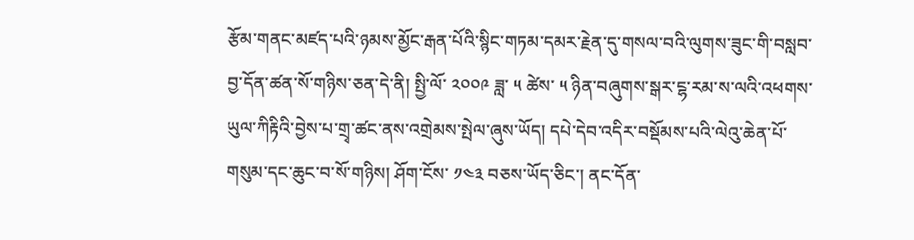རྩོམ་གནང་མཛད་པའི་ཉམས་མྱོང་རྒན་པོའི་སྙིང་གཏམ་དམར་རྗེན་དུ་གསལ་བའི་ལུགས་ཟུང་གི་བསླབ་བྱ་དོན་ཚན་སོ་གཉིས་ཅན་དེ་ནི། སྤྱི་ལོ་ ༢༠༠༩ ཟླ་ ༥ ཚེས་ ༥ ཉིན་བཞུགས་སྒར་ངྷ་རམ་ས་ལའི་འཕགས་ཡུལ་ཀིརྟིའི་བྱེས་པ་གྲྭ་ཚང་ནས་འགྲེམས་སྤེལ་ཞུས་ཡོད། དཔེ་དེབ་འདིར་བསྡོམས་པའི་ལེའུ་ཆེན་པོ་གསུམ་དང་ཆུང་བ་སོ་གཉིས། ཤོག་ངོས་ ༡༤༣ བཅས་ཡོད་ཅིང་། ནང་དོན་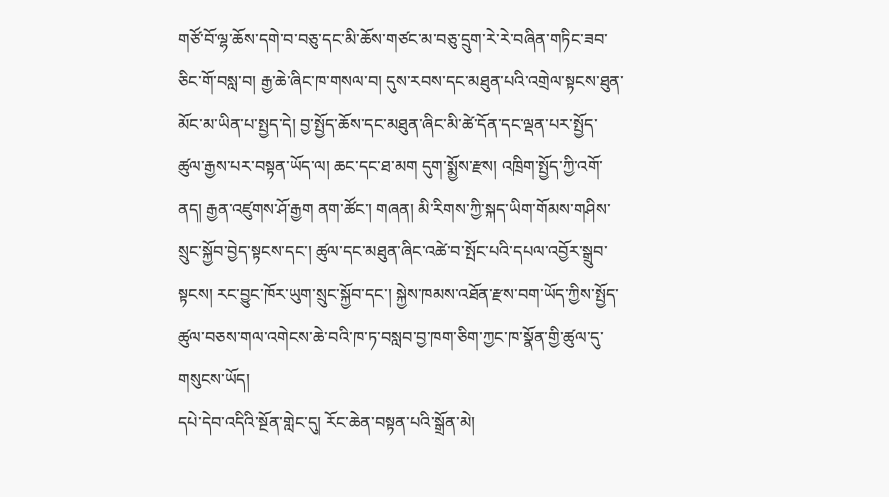གཙོ་བོ་ལྷ་ཆོས་དགེ་བ་བཅུ་དང་མི་ཆོས་གཙང་མ་བཅུ་དྲུག་རེ་རེ་བཞིན་གཏིང་ཟབ་ཅིང་གོ་བསླ་བ། རྒྱ་ཆེ་ཞིང་ཁ་གསལ་བ། དུས་རབས་དང་མཐུན་པའི་འགྲེལ་སྟངས་ཐུན་མོང་མ་ཡིན་པ་སྤྱད་དེ། བྱ་སྤྱོད་ཆོས་དང་མཐུན་ཞིང་མི་ཚེ་དོན་དང་ལྡན་པར་སྤྱོད་ཚུལ་རྒྱས་པར་བསྟན་ཡོད་ལ། ཆང་དང་ཐ་མག དུག་སྨྱོས་རྫས། འཁྲིག་སྤྱོད་ཀྱི་འགོ་ནད། རྒྱན་འཛུགས་ཤོ་རྒྱག ནག་ཚོང་། གཞན། མི་རིགས་ཀྱི་སྐད་ཡིག་གོམས་གཤིས་སྲུང་སྐྱོབ་བྱེད་སྟངས་དང་། ཚུལ་དང་མཐུན་ཞིང་འཚེ་བ་སྤོང་པའི་དཔལ་འབྱོར་སྒྲུབ་སྟངས། རང་བྱུང་ཁོར་ཡུག་སྲུང་སྐྱོབ་དང་། སྐྱེས་ཁམས་འཐོན་རྫས་བག་ཡོད་ཀྱིས་སྤྱོད་ཚུལ་བཅས་གལ་འགེངས་ཆེ་བའི་ཁ་ཏ་བསླབ་བྱ་ཁག་ཅིག་ཀྱང་ཁ་སྣོན་གྱི་ཚུལ་དུ་གསུངས་ཡོད།
དཔེ་དེབ་འདིའི་སྔོན་གླེང་དུ། རོང་ཆེན་བསྟན་པའི་སྒྲོན་མེ།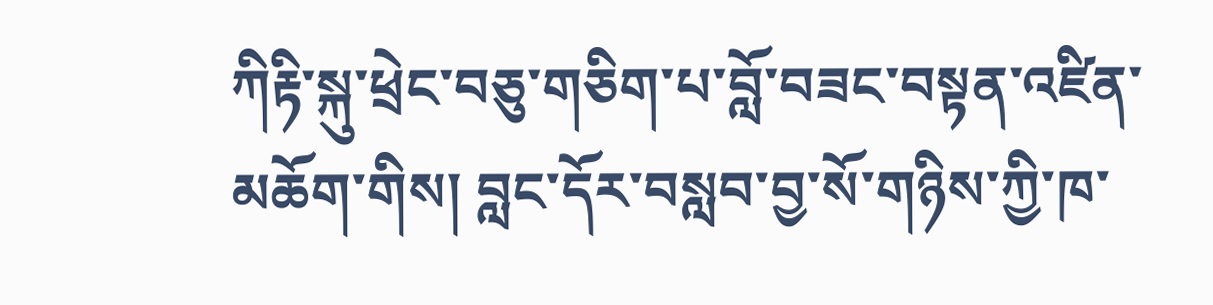ཀིརྟི་སྐུ་ཕྲེང་བཅུ་གཅིག་པ་བློ་བཟང་བསྟན་འཛིན་མཆོག་གིས། བླང་དོར་བསླབ་བྱ་སོ་གཉིས་ཀྱི་ཁ་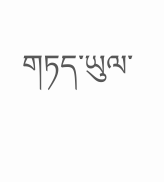གཏད་ཡུལ་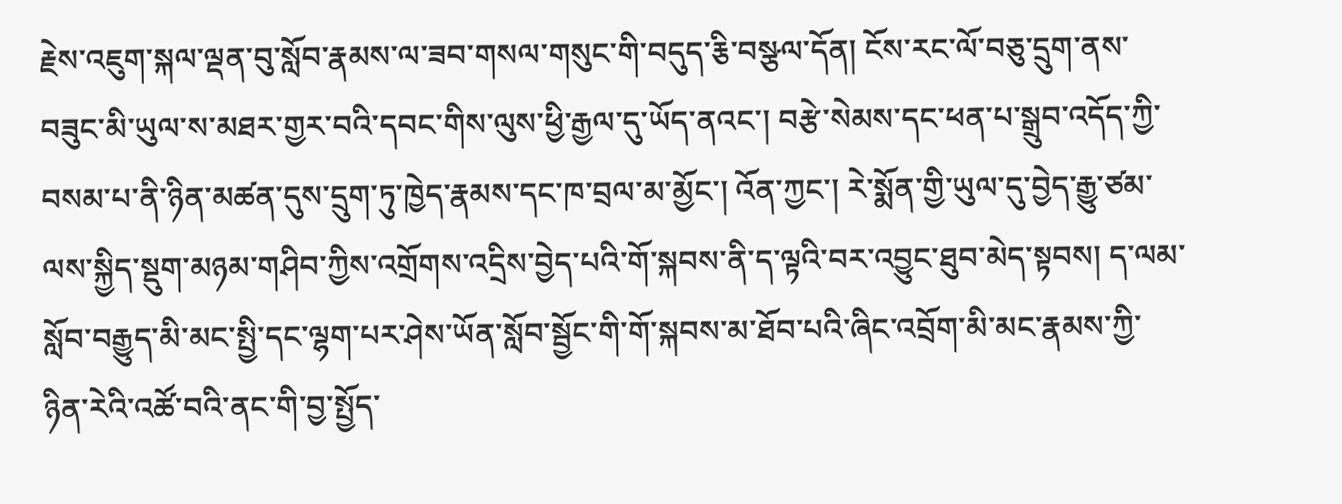རྗེས་འཇུག་སྐལ་ལྡན་བུ་སློབ་རྣམས་ལ་ཟབ་གསལ་གསུང་གི་བདུད་རྕི་བསྩལ་དོན། ངོས་རང་ལོ་བཅུ་དྲུག་ནས་བཟུང་མི་ཡུལ་ས་མཐར་གྱར་བའི་དབང་གིས་ལུས་ཕྱི་རྒྱལ་དུ་ཡོད་ནའང་། བརྩེ་སེམས་དང་ཕན་པ་སྒྲུབ་འདོད་ཀྱི་བསམ་པ་ནི་ཉིན་མཚན་དུས་དྲུག་ཏུ་ཁྱེད་རྣམས་དང་ཁ་བྲལ་མ་མྱོང་། འོན་ཀྱང་། རེ་སྨོན་གྱི་ཡུལ་དུ་བྱེད་རྒྱུ་ཙམ་ལས་སྐྱིད་སྡུག་མཉམ་གཤིབ་ཀྱིས་འགྲོགས་འདྲིས་བྱེད་པའི་གོ་སྐབས་ནི་ད་ལྟའི་བར་འབྱུང་ཐུབ་མེད་སྟབས། ད་ལམ་སློབ་བརྒྱུད་མི་མང་སྤྱི་དང་ལྷག་པར་ཤེས་ཡོན་སློབ་སྦྱོང་གི་གོ་སྐབས་མ་ཐོབ་པའི་ཞིང་འབྲོག་མི་མང་རྣམས་ཀྱི་ཉིན་རེའི་འཚོ་བའི་ནང་གི་བྱ་སྤྱོད་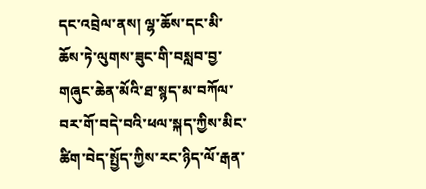དང་འབྲེལ་ནས། ལྷ་ཆོས་དང་མི་ཆོས་ཏེ་ལུགས་ཟུང་གི་བསླབ་བྱ་གཞུང་ཆེན་མོའི་ཐ་སྙད་མ་བཀོལ་བར་གོ་བདེ་བའི་ཕལ་སྐད་ཀྱིས་མིང་ཚིག་བེད་སྤྱོད་ཀྱིས་རང་ཉིད་ལོ་རྒན་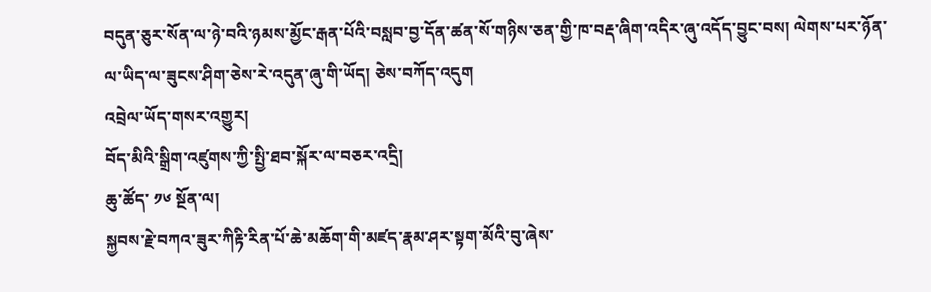བདུན་ཅུར་སོན་ལ་ཉེ་བའི་ཉམས་མྱོང་རྒན་པོའི་བསླབ་བྱ་དོན་ཚན་སོ་གཉིས་ཅན་གྱི་ཁ་བརྡ་ཞིག་འདིར་ཞུ་འདོད་བྱུང་བས། ལེགས་པར་ཉོན་ལ་ཡིད་ལ་ཟུངས་ཤིག་ཅེས་རེ་འདུན་ཞུ་གི་ཡོད། ཅེས་བཀོད་འདུག
འབྲེལ་ཡོད་གསར་འགྱུར།
བོད་མིའི་སྒྲིག་འཛུགས་ཀྱི་སྤྱི་ཐབ་སྐོར་ལ་བཅར་འདྲི།
ཆུ་ཚོད་ ༡༦ སྔོན་ལ།
སྐྱབས་རྗེ་བཀའ་ཟུར་ཀིརྟི་རིན་པོ་ཆེ་མཆོག་གི་མཛད་རྣམ་ཤར་སྟག་མོའི་བུ་ཞེས་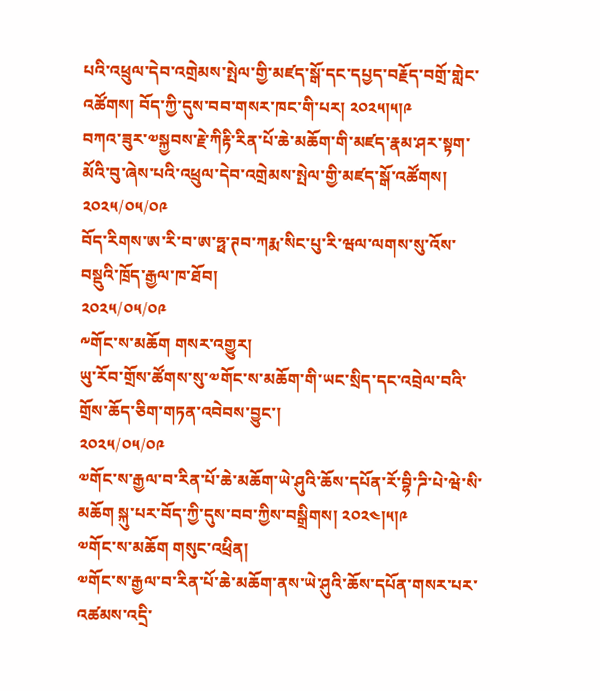པའི་འཕྲུལ་དེབ་འགྲེམས་སྤེལ་གྱི་མཛད་སྒོ་དང་དཔྱད་བརྗོད་བགྲོ་གླེང་འཚོགས། བོད་ཀྱི་དུས་བབ་གསར་ཁང་གི་པར། ༢༠༢༥།༥།༩
བཀའ་ཟུར་༧སྐྱབས་རྗེ་ཀིརྟི་རིན་པོ་ཆེ་མཆོག་གི་མཛད་རྣམ་ཤར་སྟག་མོའི་བུ་ཞེས་པའི་འཕྲུལ་དེབ་འགྲེམས་སྤེལ་གྱི་མཛད་སྒོ་འཚོགས།
༢༠༢༥/༠༥/༠༩
བོད་རིགས་ཨ་རི་བ་ཨ་ཧྥ་ཊབ་ཀརྨ་སིང་པུ་རི་ཝལ་ལགས་སུ་འོས་བསྡུའི་ཁྲོད་རྒྱལ་ཁ་ཐོབ།
༢༠༢༥/༠༥/༠༩
༸གོང་ས་མཆོག གསར་འགྱུར།
ཡུ་རོབ་གྲོས་ཚོགས་སུ་༧གོང་ས་མཆོག་གི་ཡང་སྲིད་དང་འབྲེལ་བའི་གྲོས་ཆོད་ཅིག་གཏན་འབེབས་བྱུང་།
༢༠༢༥/༠༥/༠༩
༧གོང་ས་རྒྱལ་བ་རིན་པོ་ཆེ་མཆོག་ཡེ་ཤུའི་ཆོས་དཔོན་རོ་བྷི་ཌི་པེ་ཝེ་སི་མཆོག སྐུ་པར་བོད་ཀྱི་དུས་བབ་ཀྱིས་བསྒྲིགས། ༢༠༢༤།༥།༩
༧གོང་ས་མཆོག གསུང་འཕྲིན།
༧གོང་ས་རྒྱལ་བ་རིན་པོ་ཆེ་མཆོག་ནས་ཡེ་ཤུའི་ཆོས་དཔོན་གསར་པར་འཚམས་འདྲི་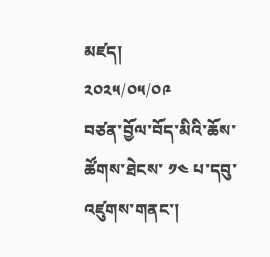མཛད།
༢༠༢༥/༠༥/༠༩
བཙན་བྱོལ་བོད་མིའི་ཆོས་ཚོགས་ཐེངས་ ༡༤ པ་དབུ་འཛུགས་གནང་།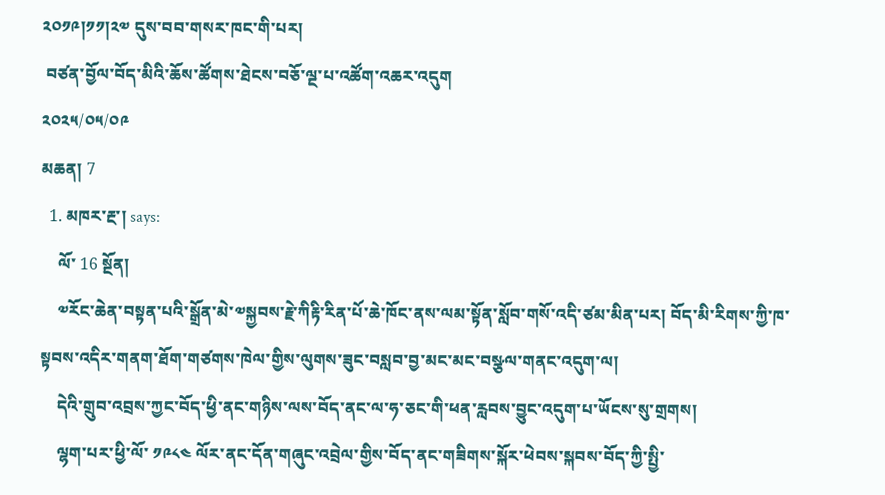༢༠༡༩།༡༡།༢༧ དུས་བབ་གསར་ཁང་གི་པར།
 བཙན་བྱོལ་བོད་མིའི་ཆོས་ཚོགས་ཐེངས་བཅོ་ལྔ་པ་འཚོག་འཆར་འདུག
༢༠༢༥/༠༥/༠༩
མཆན། 7
  1. མཁར་རྔ་། says:
    ལོ་ 16 སྔོན།
    ༧རོང་ཆེན་བསྟན་པའི་སྒྲོན་མེ་༧སྐྱབས་རྗེ་ཀིརྟི་རིན་པོ་ཆེ་ཁོང་ནས་ལམ་སྟོན་སློབ་གསོ་འདི་ཙམ་མིན་པར། བོད་མི་རིགས་ཀྱི་ཁ་སྟབས་འདིར་གནག་ཐོག་གཙགས་ཁེལ་གྱིས་ལུགས་ཟུང་བསླབ་བྱ་མང་མང་བསྩལ་གནང་འདུག་ལ།
    དེའི་གྲུབ་འབྲས་ཀྱང་བོད་ཕྱི་ནང་གཉིས་ལས་བོད་ནང་ལ་ཧ་ཅང་གི་ཕན་རླབས་བྱུང་འདུག་པ་ཡོངས་སུ་གྲགས།
    ལྷག་པར་ཕྱི་ལོ་ ༡༩༨༤ ལོར་ནང་དོན་གཞུང་འབྲེལ་གྱིས་བོད་ནང་གཟིགས་སྐོར་ཕེབས་སྐབས་བོད་ཀྱི་སྤྱི་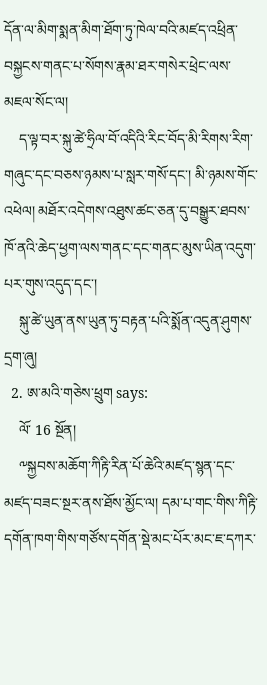དོན་ལ་མིག་སྨན་མིག་ཐོག་ཏུ་ཁེལ་བའི་མཛད་འཕྲིན་བསྐྱངས་གནང་པ་སོགས་རྣམ་ཐར་གསེར་ཕྲེང་ལས་མཇལ་སོང་ལ།
    ད་ལྟ་བར་སྐུ་ཚེ་ཧྲིལ་བོ་འདིའི་རིང་བོད་མི་རིགས་རིག་གཞུང་དང་བཅས་ཉམས་པ་སླར་གསོ་དང་། མི་ཉམས་གོང་འཕེལ། མཐོར་འདེགས་འཐུས་ཚང་ཅན་དུ་བསྒྱུར་ཐབས་ཁོ་ནའི་ཆེད་ཕྱག་ལས་གནང་དང་གནང་མུས་ཡིན་འདུག་པར་གུས་འདུད་དང་།
    སྐུ་ཚེ་ཡུན་ནས་ཡུན་ཏུ་བརྟན་པའི་སྨོན་འདུན་ཤུགས་དྲག་ཞུ།
  2. ཨ་མའི་གཅེས་ཕྲུག says:
    ལོ་ 16 སྔོན།
    ༸སྐྱབས་མཆོག་ཀིརྟི་རིན་པོ་ཆེའི་མཛད་སྙན་དང་མཛད་བཟང་སྔར་ནས་ཐོས་མྱོང་ལ། དམ་པ་གང་གིས་ཀིརྟི་དགོན་ཁག་གིས་གཙོས་དགོན་སྡེ་མང་པོར་མང་ཇ་དཀར་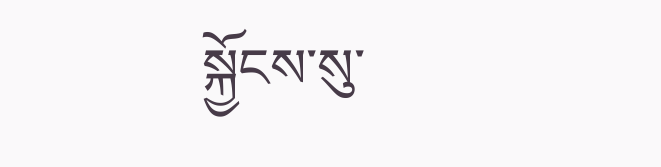སྐྱོངས་སུ་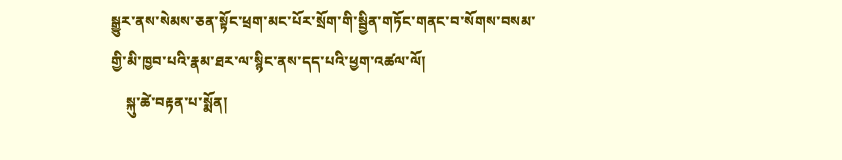སྒྱུར་ནས་སེམས་ཅན་སྟོང་ཕྲག་མང་པོར་སྲོག་གི་སྦྱིན་གཏོང་གནང་བ་སོགས་བསམ་གྱི་མི་ཁྱབ་པའི་རྣམ་ཐར་ལ་སྙིང་ནས་དད་པའི་ཕྱག་འཚལ་ལོ།
    སྐུ་ཚེ་བརྟན་པ་སྨོན།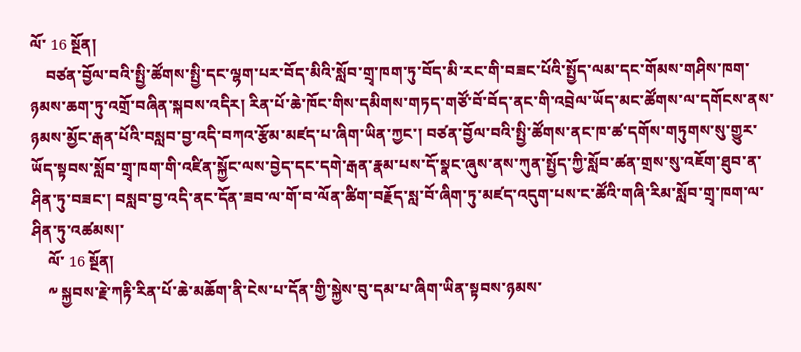ལོ་ 16 སྔོན།
    བཙན་བྱོལ་བའི་སྤྱི་ཚོགས་སྤྱི་དང་ལྷག་པར་བོད་མིའི་སློབ་གྲྭ་ཁག་ཏུ་བོད་མི་རང་གི་བཟང་པོའི་སྤྱོད་ལམ་དང་གོམས་གཤིས་ཁག་ཉམས་ཆག་ཏུ་འགྲོ་བཞིན་སྐབས་འདིར། རིན་པོ་ཆེ་ཁོང་གིས་དམིགས་གཏད་གཙོ་བོ་བོད་ནང་གི་འབྲེལ་ཡོད་མང་ཚོགས་ལ་དགོངས་ནས་ཉམས་མྱོང་རྒན་པོའི་བསླབ་བྱ་འདི་བཀའ་རྩོམ་མཛད་པ་ཞིག་ཡིན་ཀྱང་། བཙན་བྱོལ་བའི་སྤྱི་ཚོགས་ནང་ཁ་ཚ་དགོས་གཏུགས་སུ་གྱུར་ཡོད་སྟབས་སློབ་གྲྭ་ཁག་གི་འཛིན་སྐྱོང་ལས་བྱེད་དང་དགེ་རྒན་རྣམ་པས་དོ་སྣང་ཞུས་ནས་ཀུན་སྤྱོད་ཀྱི་སློབ་ཚན་གྲས་སུ་འཇོག་ཐུབ་ན་ཤིན་ཏུ་བཟང་། བསླབ་བྱ་འདི་ནང་དོན་ཟབ་ལ་གོ་བ་ལོན་ཚིག་བརྗོད་སླ་བོ་ཞིག་ཏུ་མཛད་འདུག་པས་ང་ཚོའི་གཞི་རིམ་སློབ་གྲྭ་ཁག་ལ་ཤིན་ཏུ་འཚམས།་
    ལོ་ 16 སྔོན།
    ༸ སྐྱབས་རྗེ་ཀརྟི་རིན་པོ་ཆེ་མཆོག་ནི་ངེས་པ་དོན་གྱི་སྐྱེས་བུ་དམ་པ་ཞིག་ཡིན་སྟབས་ཉམས་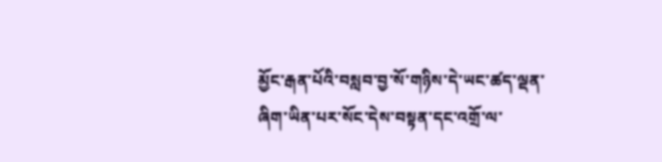མྱོང་རྒན་པོའི་བསླབ་བྱ་སོ་གཉིས་དེ་ཡང་ཚད་ལྡན་ཞིག་ཡིན་པར་སོང་དེས་བསྟན་དང་འགྲོ་ལ་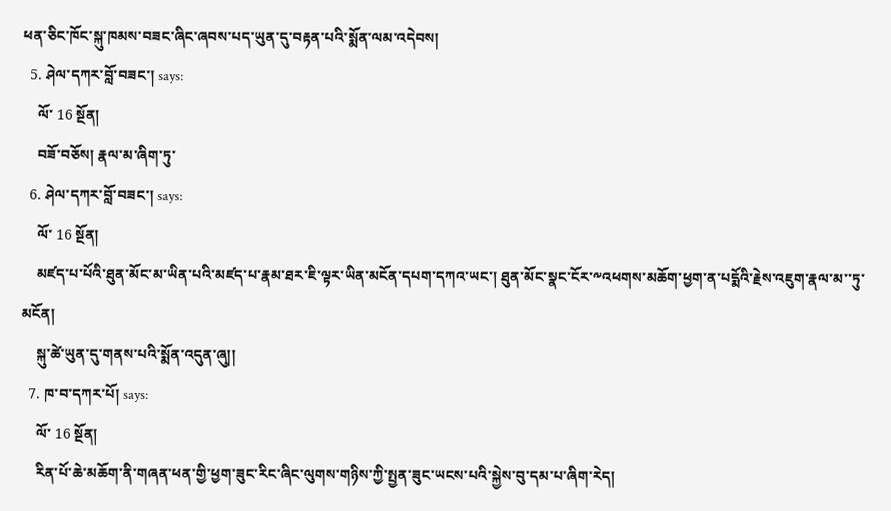ཕན་ཅིང་ཁོང་སྐུ་ཁམས་བཟང་ཞིང་ཞབས་པད་ཡུན་དུ་བརྟན་པའི་སྨོན་ལམ་འདེབས།
  5. ཤེལ་དཀར་བློ་བཟང་། says:
    ལོ་ 16 སྔོན།
    བཟོ་བཅོས། རྣལ་མ་ཞིག་ཏུ་
  6. ཤེལ་དཀར་བློ་བཟང་། says:
    ལོ་ 16 སྔོན།
    མཛད་པ་པོའི་ཐུན་མོང་མ་ཡིན་པའི་མཛད་པ་རྣམ་ཐར་ཇི་ལྟར་ཡིན་མངོན་དཔག་དཀའ་ཡང་། ཐུན་མོང་སྣང་ངོར་༸འཕགས་མཆོག་ཕྱག་ན་པདྨོའི་རྗེས་འཇུག་རྣལ་མ་་ཏུ་མངོན།
    སྐུ་ཚེ་ཡུན་དུ་གནས་པའི་སྨོན་འདུན་ཞུ།།
  7. ཁ་བ་དཀར་པོ། says:
    ལོ་ 16 སྔོན།
    རིན་པོ་ཆེ་མཆོག་ནི་གཞན་ཕན་གྱི་ཕྱག་ཟུང་རིང་ཞིང་ལུགས་གཉིས་ཀྱི་སྤྱན་ཟུང་ཡངས་པའི་སྐྱེས་བུ་དམ་པ་ཞིག་རེད།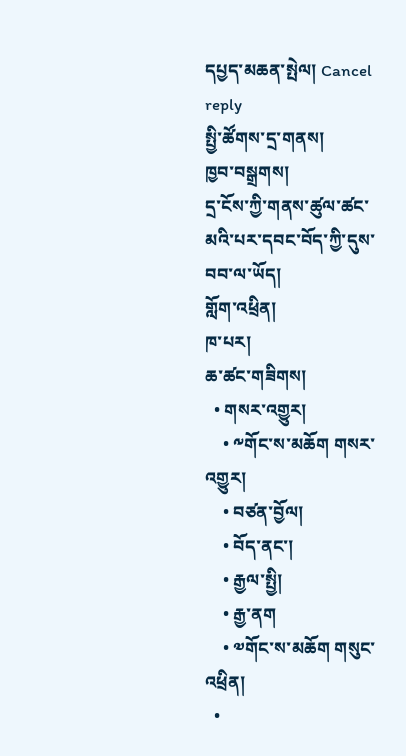དཔྱད་མཆན་སྤེལ། Cancel reply
སྤྱི་ཚོགས་དྲ་གནས།
ཁྱབ་བསྒྲགས།
དྲ་ངོས་ཀྱི་གནས་ཚུལ་ཚང་མའི་པར་དབང་བོད་ཀྱི་དུས་བབ་ལ་ཡོད།
གློག་འཕྲིན།
ཁ་པར།
ཆ་ཚང་གཟིགས།
  • གསར་འགྱུར།
    • ༸གོང་ས་མཆོག གསར་འགྱུར།
    • བཙན་བྱོལ།
    • བོད་ནང་།
    • རྒྱལ་སྤྱི།
    • རྒྱ་ནག
    • ༧གོང་ས་མཆོག གསུང་འཕྲིན།
  •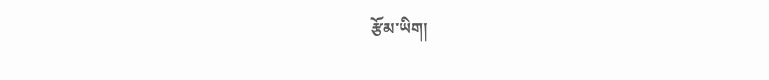རྩོམ་ཡིག།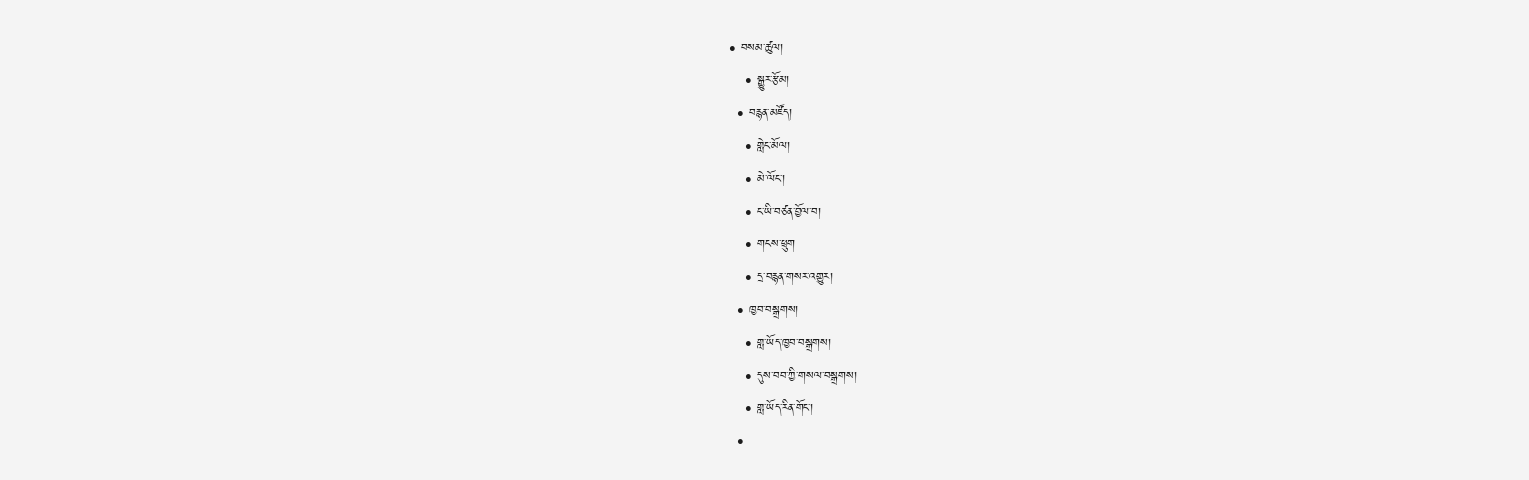• བསམ་ཚུལ།
    • སྒྱུར་རྩོམ།
  • བརྙན་མཛོད།
    • གླེང་མོལ།
    • མེ་ལོང་།
    • ང་ཡི་བཙན་བྱོལ་བ།
    • གངས་ཕྲུག
    • དྲ་བརྙན་གསར་འགྱུར།
  • ཁྱབ་བསྒྲགས།
    • གླ་ཡོད་ཁྱབ་བསྒྲགས།
    • དུས་བབ་ཀྱི་གསལ་བསྒྲགས།
    • གླ་ཡོད་རིན་གོང་།
  •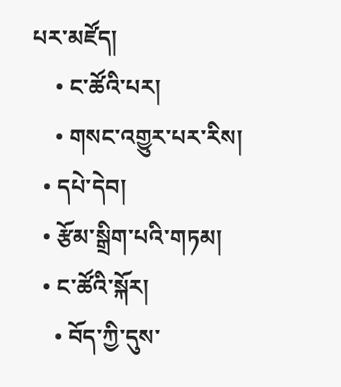པར་མཛོད།
    • ང་ཚོའི་པར།
    • གསང་འགྱུར་པར་རིས།
  • དཔེ་དེབ།
  • རྩོམ་སྒྲིག་པའི་གཏམ།
  • ང་ཚོའི་སྐོར།
    • བོད་ཀྱི་དུས་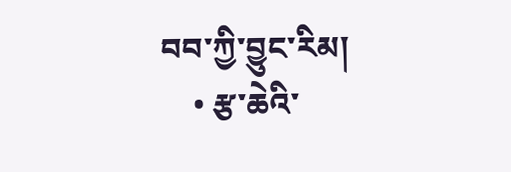བབ་ཀྱི་བྱུང་རིམ།
    • རྩ་ཆེའི་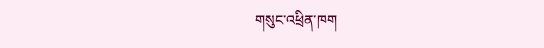གསུང་འཕྲིན་ཁག